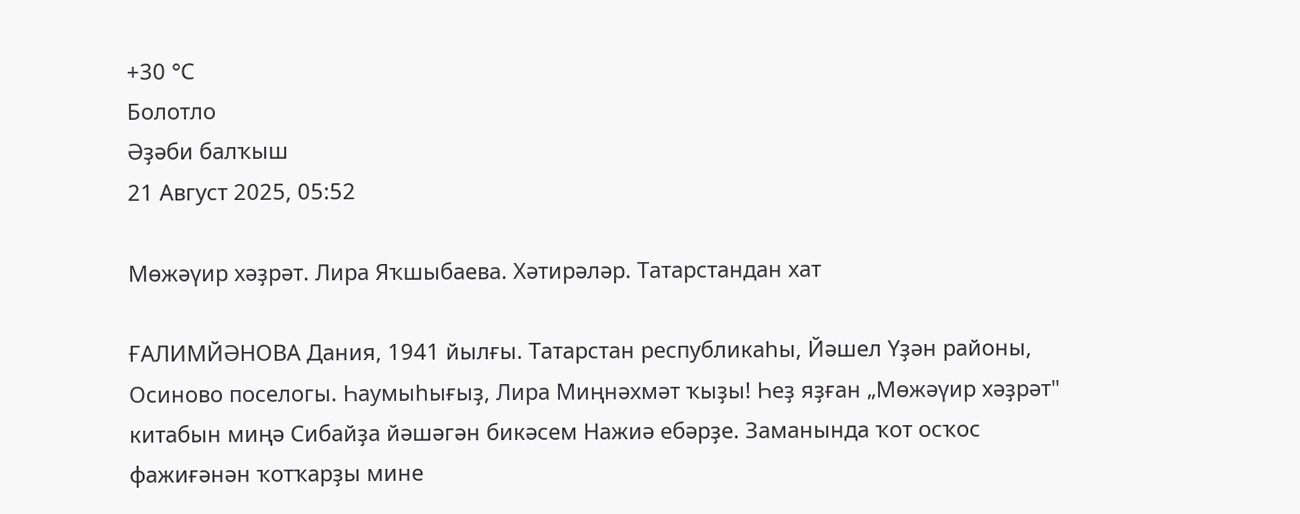+30 °С
Болотло
Әҙәби балҡыш
21 Август 2025, 05:52

Мөжәүир хәҙрәт. Лира Яҡшыбаева. Хәтирәләр. Татарстандан хат

ҒАЛИМЙӘНОВА Дания, 1941 йылғы. Татарстан республикаһы, Йәшел Үҙән районы, Осиново поселогы. Һаумыһығыҙ, Лира Миңнәхмәт ҡыҙы! Һеҙ яҙған „Мөжәүир хәҙрәт" китабын миңә Сибайҙа йәшәгән бикәсем Нажиә ебәрҙе. Заманында ҡот осҡос фажиғәнән ҡотҡарҙы мине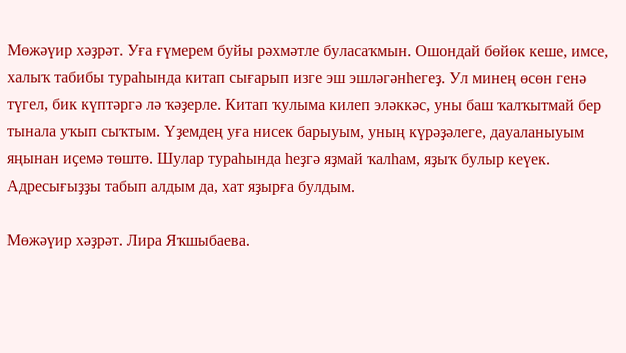Мөжәүир хәҙрәт. Уға ғүмерем буйы рәхмәтле буласаҡмын. Ошондай бөйөк кеше, имсе, халыҡ табибы тураһында китап сығарып изге эш эшләгәнһегеҙ. Ул минең өсөн генә түгел, бик күптәргә лә ҡәҙерле. Китап ҡулыма килеп эләккәс, уны баш ҡалҡытмай бер тынала уҡып сыҡтым. Үҙемдең уға нисек барыуым, уның күрәҙәлеге, дауаланыуым яңынан иҫемә төштө. Шулар тураһында һеҙгә яҙмай ҡалһам, яҙыҡ булыр кеүек. Адресығыҙҙы табып алдым да, хат яҙырға булдым.

Мөжәүир хәҙрәт. Лира Яҡшыбаева.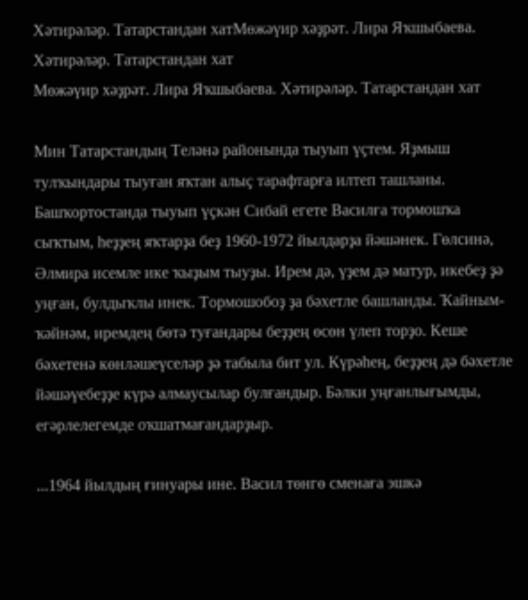Хәтирәләр. Татарстандан хатМөжәүир хәҙрәт. Лира Яҡшыбаева. Хәтирәләр. Татарстандан хат
Мөжәүир хәҙрәт. Лира Яҡшыбаева. Хәтирәләр. Татарстандан хат

Мин Татарстандың Теләнә районында тыуып үҫтем. Яҙмыш тулҡындары тыуған яҡтан алыҫ тарафтарға илтеп ташланы. Башҡортостанда тыуып үҫкән Сибай егете Василға тормошҡа сыҡтым, һеҙҙең яҡтарҙа беҙ 1960-1972 йылдарҙа йәшәнек. Гөлсинә, Әлмира исемле ике ҡыҙым тыуҙы. Ирем дә, үҙем дә матур, икебеҙ ҙә уңған, булдыҡлы инек. Тормошобоҙ ҙа бәхетле башланды. Ҡайным-ҡәйнәм, иремдең бөтә туғандары беҙҙең өсөн үлеп торҙо. Кеше бәхетенә көнләшеүселәр ҙә табыла бит ул. Күрәһең, беҙҙең дә бәхетле йәшәүебеҙҙе күрә алмаусылар булғандыр. Бәлки уңғанлығымды, егәрлелегемде оҡшатмағандарҙыр.

...1964 йылдың ғинуары ине. Васил төнгө сменаға эшкә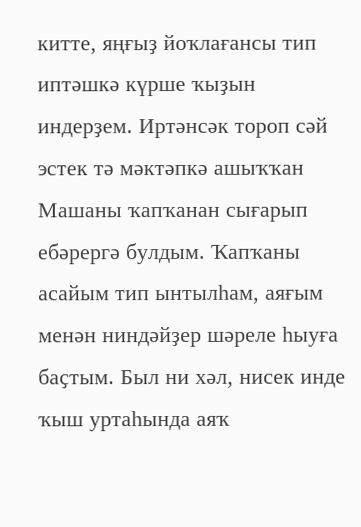китте, яңғыҙ йоҡлағансы тип иптәшкә күрше ҡыҙын индерҙем. Иртәнсәк тороп сәй эстек тә мәктәпкә ашыҡҡан Машаны ҡапҡанан сығарып ебәрергә булдым. Ҡапҡаны асайым тип ынтылһам, аяғым менән ниндәйҙер шәреле һыуға баҫтым. Был ни хәл, нисек инде ҡыш уртаһында аяҡ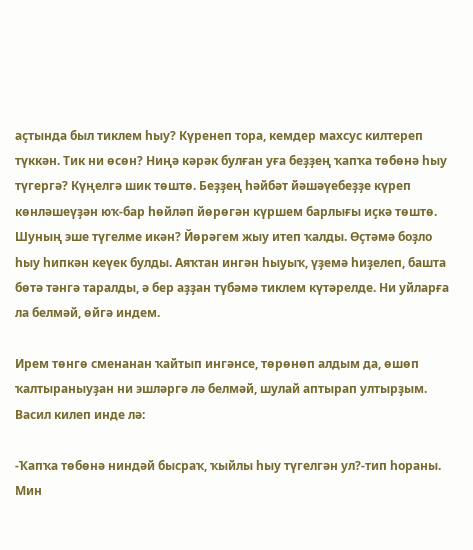аҫтында был тиклем һыу? Күренеп тора, кемдер махсус килтереп түккән. Тик ни өсөн? Ниңә кәрәк булған уға беҙҙең ҡапҡа төбөнә һыу түгергә? Күңелгә шик төштө. Беҙҙең һәйбәт йәшәүебеҙҙе күреп көнләшеүҙән юҡ-бар һөйләп йөрөгән күршем барлығы иҫкә төштө. Шуның эше түгелме икән? Йөрәгем жыу итеп ҡалды. Өҫтәмә боҙло һыу һипкән кеүек булды. Аяҡтан ингән һыуыҡ, үҙемә һиҙелеп, башта бөтә тәнгә таралды, ә бер аҙҙан түбәмә тиклем күтәрелде. Ни уйларға ла белмәй, өйгә индем.

Ирем төнгө сменанан ҡайтып ингәнсе, төрөнөп алдым да, өшөп ҡалтыраныуҙан ни эшләргә лә белмәй, шулай аптырап ултырҙым. Васил килеп инде лә:

-Ҡапҡа төбөнә ниндәй бысраҡ, ҡыйлы һыу түгелгән ул?-тип һораны. Мин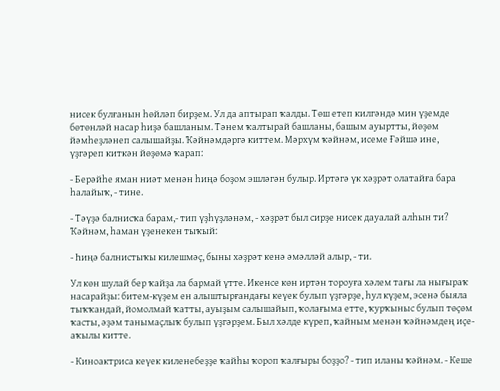нисек булғанын һөйләп бирҙем. Ул да аптырап ҡалды. Төш етеп килгәндә мин үҙемде бөтөнләй насар һиҙә башланым. Тәнем ҡалтырай башланы, башым ауыртты, йөҙөм йәмһеҙләнеп салышайҙы. Ҡәйнәмдәргә киттем. Мәрхүм ҡәйнәм, исеме Ғәйшә ине, үҙгәреп киткән йөҙөмә ҡарап:

- Берәйһе яман ниәт менән һиңә боҙом эшләгән булыр. Иртәгә үк хәҙрәт олатайға бара һалайыҡ, - тине.

- Тәүҙә балнисҡа барам,- тип үҙһүҙләнәм, - хәҙрәт был сирҙе нисек дауалай алһын ти? Ҡәйнәм, һаман үҙенекен тыҡый:

- Һиңә балнистыҡы килешмәҫ, быны хәҙрәт кенә әмәлләй алыр, - ти.

Ул көн шулай бер ҡайҙа ла бармай үтте. Икенсе көн иртән тороуға хәлем тағы ла нығыраҡ насарайҙы: битем-күҙем ен алыштырғандағы кеүек булып үҙгәрҙе, һул күҙем, эсенә быяла тыҡҡандай, йомолмай ҡатты, ауыҙым салышайып, ҡолағыма етте, ҡурҡыныс булып төҫөм ҡасты, әҙәм танымаҫлыҡ булып үҙгәрҙем. Был хәлде күреп, ҡайным менән ҡәйнәмдең иҫе-аҡылы китте.

- Киноактриса кеүек киленебеҙҙе ҡайһы ҡороп ҡалғыры боҙҙо? - тип иланы ҡәйнәм. - Кеше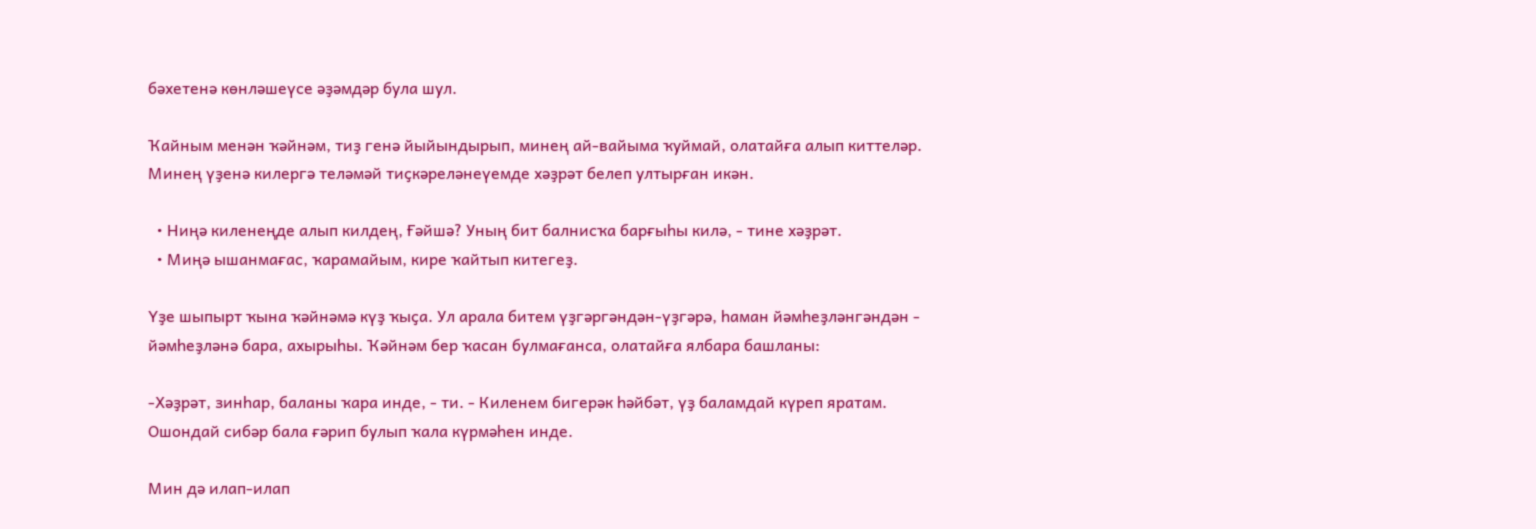бәхетенә көнләшеүсе әҙәмдәр була шул.

Ҡайным менән ҡәйнәм, тиҙ генә йыйындырып, минең ай-вайыма ҡуймай, олатайға алып киттеләр. Минең үҙенә килергә теләмәй тиҫкәреләнеүемде хәҙрәт белеп ултырған икән.

  • Ниңә киленеңде алып килдең, Ғәйшә? Уның бит балнисҡа барғыһы килә, - тине хәҙрәт.
  • Миңә ышанмағас, ҡарамайым, кире ҡайтып китегеҙ.

Үҙе шыпырт ҡына ҡәйнәмә күҙ ҡыҫа. Ул арала битем үҙгәргәндән-үҙгәрә, һаман йәмһеҙләнгәндән - йәмһеҙләнә бара, ахырыһы. Ҡәйнәм бер ҡасан булмағанса, олатайға ялбара башланы:

-Хәҙрәт, зинһар, баланы ҡара инде, - ти. - Киленем бигерәк һәйбәт, үҙ баламдай күреп яратам. Ошондай сибәр бала ғәрип булып ҡала күрмәһен инде.

Мин дә илап-илап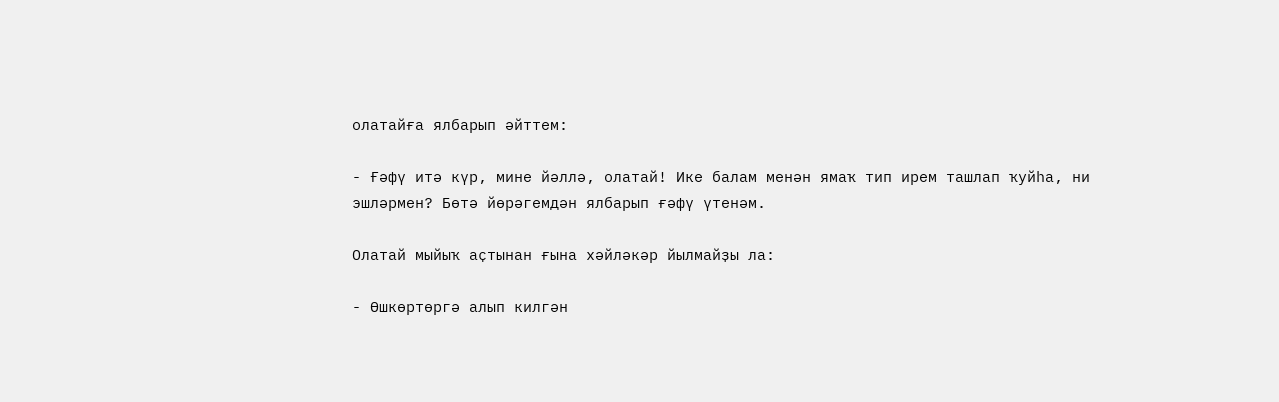олатайға ялбарып әйттем:

- Ғәфү итә күр, мине йәллә, олатай! Ике балам менән ямаҡ тип ирем ташлап ҡуйһа, ни эшләрмен? Бөтә йөрәгемдән ялбарып ғәфү үтенәм.

Олатай мыйыҡ аҫтынан ғына хәйләкәр йылмайҙы ла:

- Өшкөртөргә алып килгән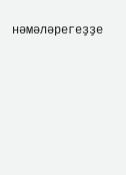нәмәләрегеҙҙе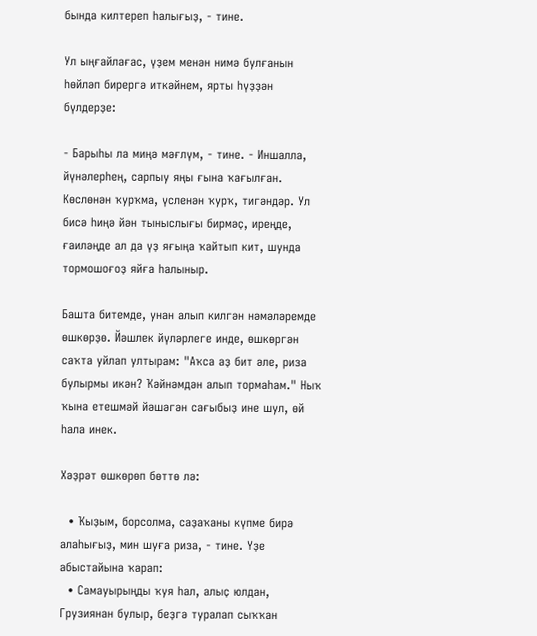бында килтереп һалығыҙ, - тине.

Ул ыңғайлағас, үҙем менән нимә булғанын һөйләп бирергә иткәйнем, ярты һүҙҙән бүлдерҙе:

- Барыһы ла миңә мәғлүм, - тине. - Иншалла, йүнәлерһең, сарпыу яңы ғына ҡағылған. Көслөнән ҡурҡма, үсленән ҡурҡ, тигәндәр. Ул бисә һиңә йән тыныслығы бирмәҫ, иреңде, ғаиләңде ал да үҙ яғыңа ҡайтып кит, шунда тормошоғоҙ яйға һалыныр.

Башта битемде, унан алып килгән нәмәләремде өшкөрҙө. Йәшлек йүләрлеге инде, өшкөргән саҡта уйлап ултырам: "Аҡса аҙ бит әле, риза булырмы икән? Ҡәйнәмдән алып тормаһам." Ныҡ ҡына етешмәй йәшәгән сағыбыҙ ине шул, өй һала инек.

Хәҙрәт өшкөрөп бөттө лә:

  • Ҡыҙым, борсолма, саҙаҡаны күпме бирә алаһығыҙ, мин шуға риза, - тине. Үҙе абыстайына ҡарап:
  • Самауырыңды ҡуя һал, алыҫ юлдан, Грузиянан булыр, беҙгә туралап сыҡҡан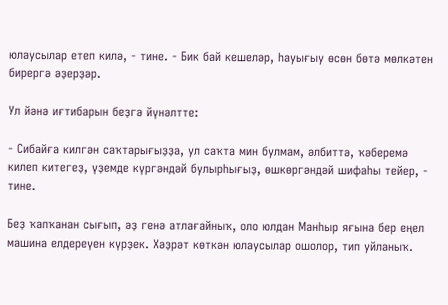юлаусылар етеп килә, - тине. - Бик бай кешеләр, һауығыу өсөн бөтә мөлкәтен бирергә әҙерҙәр.

Ул йәнә иғтибарын беҙгә йүнәлтте:

- Сибайға килгән саҡтарығыҙҙа, ул саҡта мин булмам, әлбиттә, ҡәберемә килеп китегеҙ, үҙемде күргәндәй булырһығыҙ, өшкөргәндәй шифаһы тейер, - тине.

Беҙ ҡапҡанан сығып, әҙ генә атлағайныҡ, оло юлдан Манһыр яғына бер еңел машина елдереүен күрҙек. Хәҙрәт көткән юлаусылар ошолор, тип уйланыҡ.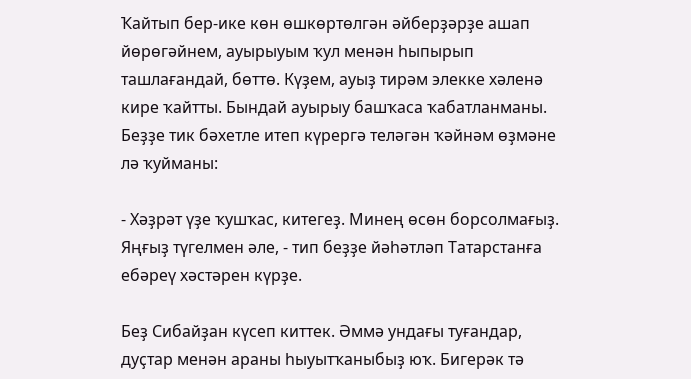Ҡайтып бер-ике көн өшкөртөлгән әйберҙәрҙе ашап йөрөгәйнем, ауырыуым ҡул менән һыпырып ташлағандай, бөттө. Күҙем, ауыҙ тирәм элекке хәленә кире ҡайтты. Бындай ауырыу башҡаса ҡабатланманы. Беҙҙе тик бәхетле итеп күрергә теләгән ҡәйнәм өҙмәне лә ҡуйманы:

- Хәҙрәт үҙе ҡушҡас, китегеҙ. Минең өсөн борсолмағыҙ. Яңғыҙ түгелмен әле, - тип беҙҙе йәһәтләп Татарстанға ебәреү хәстәрен күрҙе.

Беҙ Сибайҙан күсеп киттек. Әммә ундағы туғандар, дуҫтар менән араны һыуытҡаныбыҙ юҡ. Бигерәк тә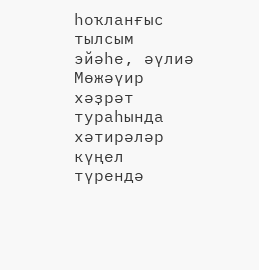һоҡланғыс тылсым эйәһе, әүлиә Мөжәүир хәҙрәт тураһында хәтирәләр күңел түрендә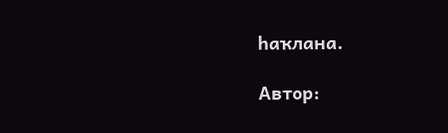һаҡлана.

Автор: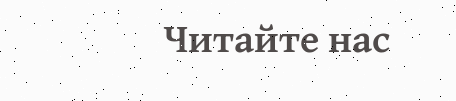Читайте нас